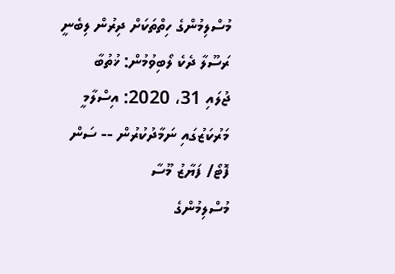މުސްލިމުންގެ ހިތްތަކަށް ދިރުން ލިބެނީ ރަސޫލާ ދެކެ ލޯބިވުމުން: ޚުތުބާ
ޖުލައި 31، 2020: އިސްލާމީ މަރުކަޒުގައި ނަމާދުކުރުން -- ސަން ފޮޓޯ/ ފަޔާޒު މޫސާ
މުސްލިމުންގެ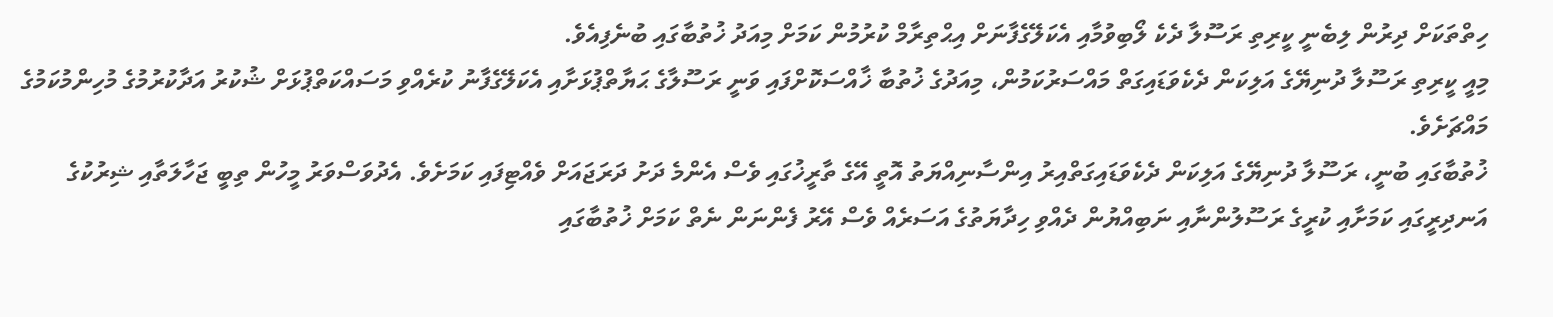ހިތްތަކަށް ދިރުން ލިބެނީ ކީރިތި ރަސޫލާ ދެކެ ލޯބިވުމާއި އެކަލޭގެފާނަށް އިޙްތިރާމް ކުރުމުން ކަމަށް މިއަދު ޚުތުބާގައި ބުނެފިއެވެ.
މިއީ ކީރިތި ރަސޫލާ ދުނިޔޭގެ އަލިކަން ދެކެވަޑައިގަތް މައްސަރުކަމުން، މިއަދުގެ ޚުތުބާ ޚާއްސަކޮށްފައި ވަނީ ރަސޫލާގެ ޙަޔާތްޕުޅަށާއި އެކަލޭގެފާނު ކުރެއްވި މަސައްކަތްޕުޅަށް ޝުކުރު އަދާކުރުމުގެ މުހިންމުކަމުގެ މައްޗަށެވެ.
ޚުތުބާގައި ބުނީ، ރަސޫލާ ދުނިޔޭގެ އަލިކަން ދެކެވަޑައިގަތްއިރު އިންސާނިއްޔަތު އޮތީ އޭގެ ތާރީޚުގައި ވެސް އެންމެ ދަށު ދަރަޖައަށް ވެއްޓިފައި ކަމަށެވެ. އެދުވަސްވަރު މީހުން ތިބީ ޖަހާލަތާއި ޝިރުކުގެ އަނދިރީގައި ކަމަށާއި ކުރީގެ ރަސޫލުންނާއި ނަބިއްޔުން ދެއްވި ހިދާޔަތުގެ އަސަރެއް ވެސް އޭރު ފެންނަން ނެތް ކަމަށް ޚުތުބާގައި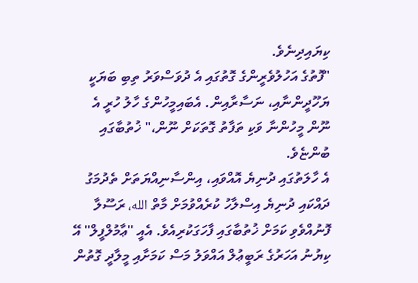ކިޔައިދިނެވެ.
"ފޮތުގެ އަހުލުވެރީންގެ ގޮތުގައި އެ ދުވަސްވަރު ތިބި ބަޔަކީ ޔަހޫދީންނާއި، ނަސާރާއިން. އެބައިމީހުންގެ ހާލު ހުރީ އެ ނޫން މީހުންނާ ވަކި ތަފާތު ގޮތަކަށް ނޫން،" ޚުތުބާގައި ބުންޏެވެ.
އެ ހާލަތުގައި ދުނިޔެ އޮއްވައި، އިންސާނިއްޔަތަށް ތެދުމަގު ދައްކައި ދުނިޔެ އިސްލާހު ކުރެއްވުމަށް މާތް الله، ރަސޫލާ ފޮނުއްވެވި ކަމަށް ޚުތުބާގައި ފާހަގަކުރިއެވެ. އެއީ ''ޢާމުލްފީލް'' އޭ ކިޔުނު އަހަރުގެ ރަބީޢުލް އައްވަލު މަސް ކަމަށާއި މީލާދީ ގޮތުން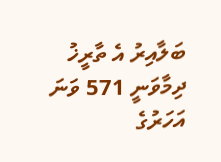ބަލާއިރު އެ ތާރީޚު ދިމާވަނީ 571 ވަނަ އަހަރުގެ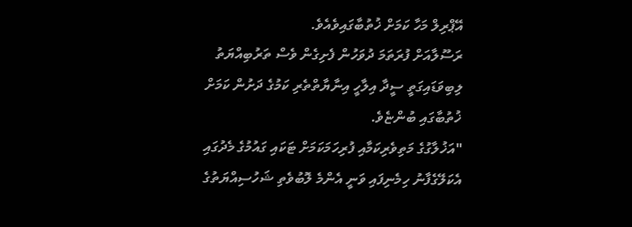އޭޕްރިލް މަހާ ކަމަށް ޚުތުބާގައިވެއެވެ.
ރަސޫލާއަށް ފުރަތަމަ ދުވަހުން ފެށިގެން ވެސް ތަރުބިއްޔަތު ލިބިވަޑައިގަތީ ސީދާ އިލާހީ އިނާޔާތްތެރި ކަމުގެ ދަށުން ކަމަށް ޚުތުބާގައި ބުންޏެވެ.
"އަޚުލާގުގެ މަތިވެރިކަމާއި ފުރިހަމަކަމަށް ޓަކައި ގައުމުގެ މެދުގައި އެކަލޭގެފާނު ހިމެނިފައި ވަނީ އެންމެ ލޮބުވެތި ޝަހުސިއްޔަތުގެ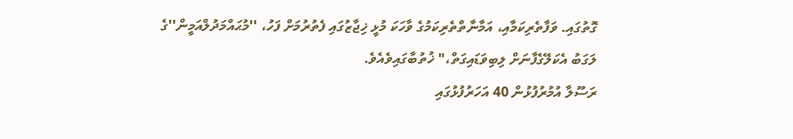ގޮތުގައި. ވަފާތެރިކަމާއި، އަމާނާތްތެރިކަމުގެ ވާހަކަ މުޅީ ޚިޖާޒުގައި ފެތުރުމަށް ފަހު، ''މުޙައްމަދުލްއަމީން''ގެ ލަގަބު އެކަލޭގެފާނަށް ލިބިވަޑައިގަތް،" ޚުތުބާގައިވެއެވެ.
ރަސޫލާ އުމުރުފުޅުން 40 އަހަރުފުޅުގައި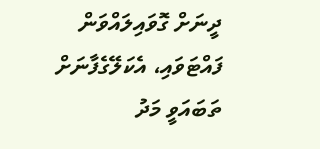ދީނަށް ގޮވައިލައްވަން ފައްޓަވައި، އެކަލޭގެފާނަށް ތަބައަވީ މަދު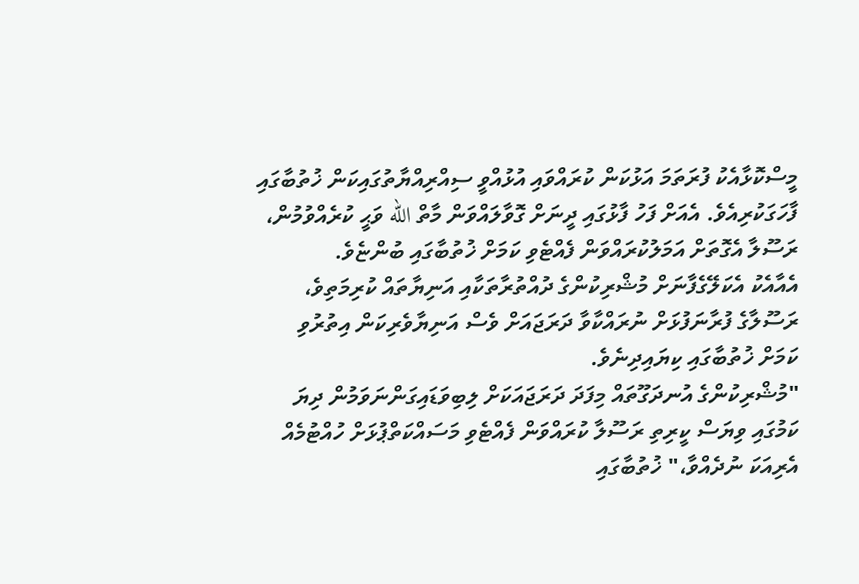މީސްކޮޅާއެކު ފުރަތަމަ އަޅުކަން ކުރައްވައި އުޅުއްވީ ސިއްރިއްޔާތުގައިކަން ޚުތުބާގައި ފާހަގަކުރިއެވެ. އެއަށް ފަހު ފާޅުގައި ދީނަށް ގޮވާލައްވަން މާތް الله ވަޙީ ކުރެއްވުމުން، ރަސޫލާ އެގޮތަށް އަމަލުކުރައްވަން ފެއްޓެވި ކަމަށް ޚުތުބާގައި ބުންޏެވެ.
އެއާއެކު އެކަލޭގެފާނަށް މުޝްރިކުންގެ ދުއްތުރާތަކާއި އަނިޔާތައް ކުރިމަތިވެ، ރަސޫލާގެ ފުރާނަފުޅަށް ނުރައްކާވާ ދަރަޖައަށް ވެސް އަނިޔާވެރިކަން އިތުރުވި ކަމަށް ޚުތުބާގައި ކިޔައިދިނެވެ.
"މުޝްރިކުންގެ އުނދަގޫތައް މިފަދަ ދަރަޖައަކަށް ލިބިވަޑައިގަންނަވަމުން ދިޔަ ކަމުގައި ވިޔަސް ކީރިތި ރަސޫލާ ކުރައްވަން ފެއްޓެވި މަސައްކަތްޕުޅަށް ހުއްޓުމެއް އެރިއަކަ ނުދެއްވާ،" ޚުތުބާގައި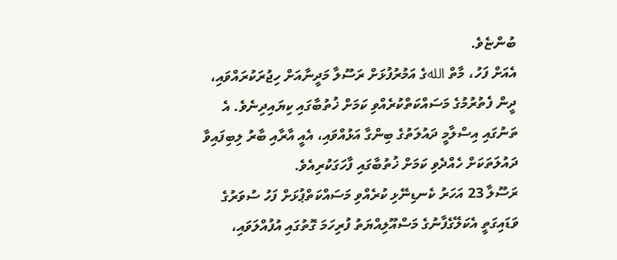ބުންޏެވެ.
އެއަށް ފަހު، މާތް اللهގެ އަމުރުފުޅަށް ރަސޫލާ މަދީނާއަށް ހިޖުރަކުރައްވައި، ދީން ފެތުރުމުގެ މަސައްކަތްކުރެއްވި ކަމަށް ޚުތުބާގައި ކިޔައިދިނެވެ. އެ ތަނުގައި އިސްލާމީ ދައުލަތުގެ ބިންގާ އަޅުއްވައި، އެއީ އާރާއި ބާރު ލިބިފައިވާ ދައުލަތަކަށް ހެއްދެވި ކަމަށް ޚުތުބާގައި ފާހަގަކުރިއެވެ.
ރަސޫލާ 23 އަހަރު ކެނޑިނޭޅި ކުރެއްވި މަސައްކަތްޕުޅަށް ފަހު ސުވަރުގެ ވަޑައިގަތީ އެކަލޭގެފާނުގެ މަސްއޫލިއްޔަތު ފުރިހަމަ ގޮތުގައި އުފުއްލަވައި،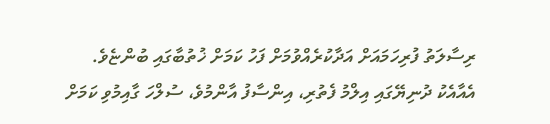ރިސާލަތު ފުރިހަމައަށް އަދާކުރެއްވުމަށް ފަހު ކަމަށް ޚުތުބާގައި ބުންޏެވެ. އެއާއެކު ދުނިޔޭގައި އިލްމު ފެތުރި، އިންސާފު އާންމުވެ، ސުލްހަ ގާއިމުވި ކަމަށް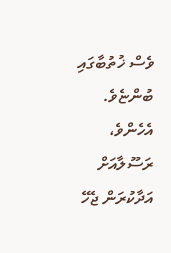ވެސް ޚުތުބާގައި ބުންޏެވެ.
އެހެންވެ، ރަސޫލާއަށް އަދާކުރަން ޖެހޭ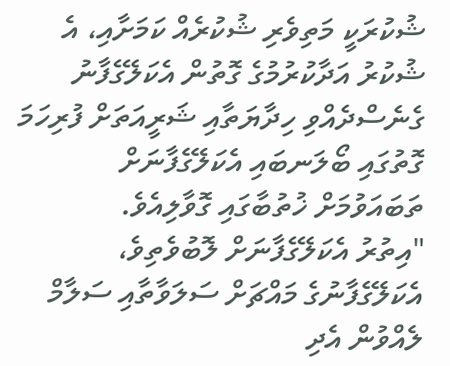ޝުކުރަކީ މަތިވެރި ޝުކުރެއް ކަމަށާއި، އެ ޝުކުރު އަދާކުރުމުގެ ގޮތުން އެކަލޭގެފާނު ގެނެސްދެއްވި ހިދާޔަތާއި ޝަރީއަތަށް ފުރިހަމަ ގޮތުގައި ބޯލަނބައި އެކަލޭގެފާނަށް ތަބައަވުމަށް ޚުތުބާގައި ގޮވާލިއެވެ.
"އިތުރު އެކަލޭގެފާނަށް ލޮބުވެތިވެ، އެކަލޭގެފާނުގެ މައްޗަށް ސަލަވާތާއި ސަލާމް ލެއްވުން އެދި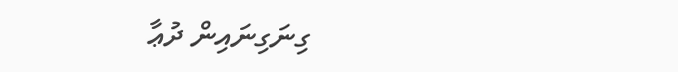ގިނަގިނައިން ދުޢާ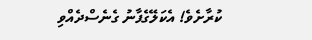ކުރާށެވެ! އެކަލޭގެފާނު ގެނެސްދެއްވި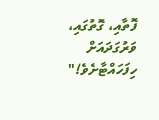ފޮތާއި، ގޮތުގައި، ވަރުގަދައަށް ހިފަހައްޓާށެވެ!"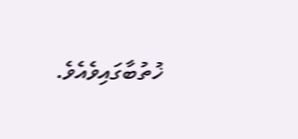ޚުތުބާގައިވެއެވެ.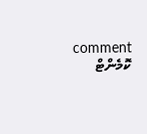comment ކޮމެންޓް